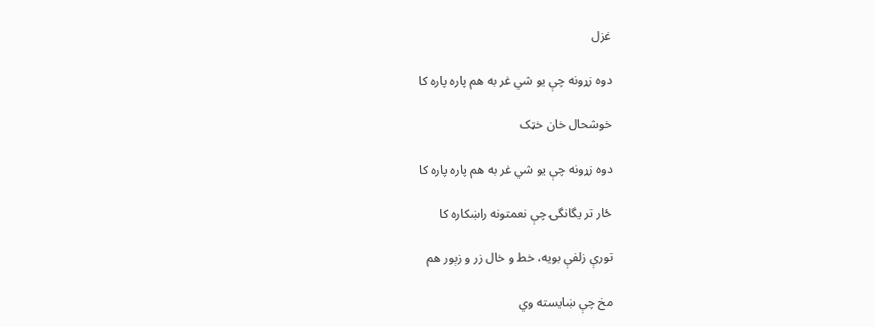غزل

دوه زړونه چې يو شي غر به هم پاره پاره کا

خوشحال خان خټک

دوه زړونه چې يو شي غر به هم پاره پاره کا

ځار تر يگانگۍ چې نعمتونه راښکاره کا

تورې زلفې بويه، خط و خال زر و زېور هم

مخ چې ښايسته وي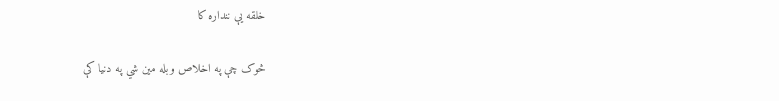خلقه يې ننداره کا

څوک چې په اخلاص وبله مين شي په دنيا کې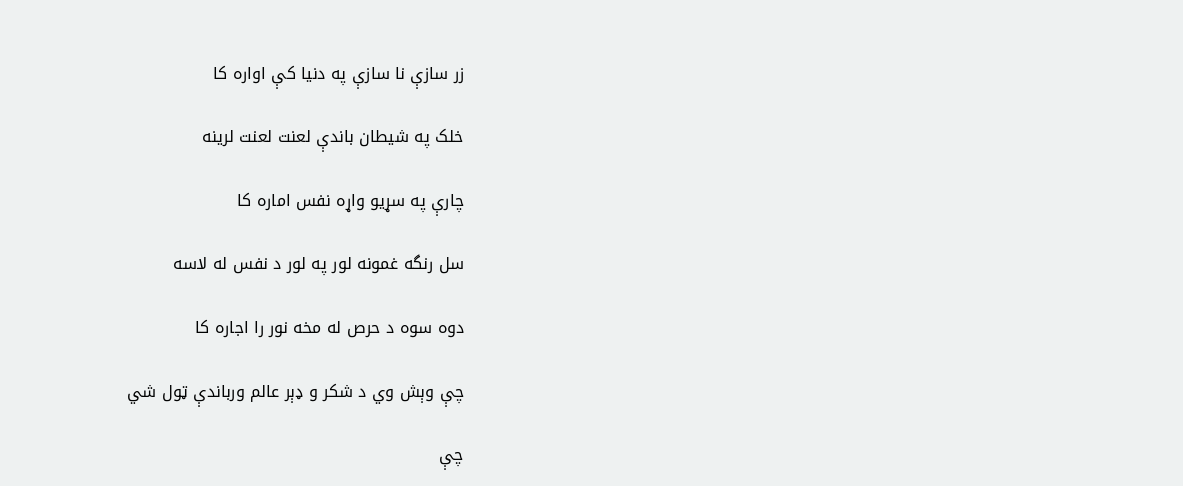زر سازې نا سازې په دنيا کې اواره کا

خلک په شيطان باندې لعنت لعنت لرينه

چارې په سړيو واړه نفس اماره کا

سل رنگه غمونه لور په لور د نفس له لاسه

دوه سوه د حرص له مخه نور را اجاره کا

چې وېش وي د شکر و ډېر عالم ورباندې ټول شي

چې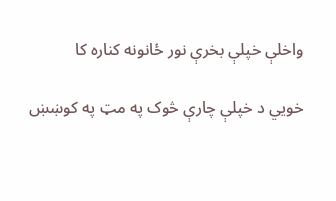واخلې خپلې بخرې نور ځانونه کناره کا

خويي د خپلې چارې څوک په مټ په کوښښ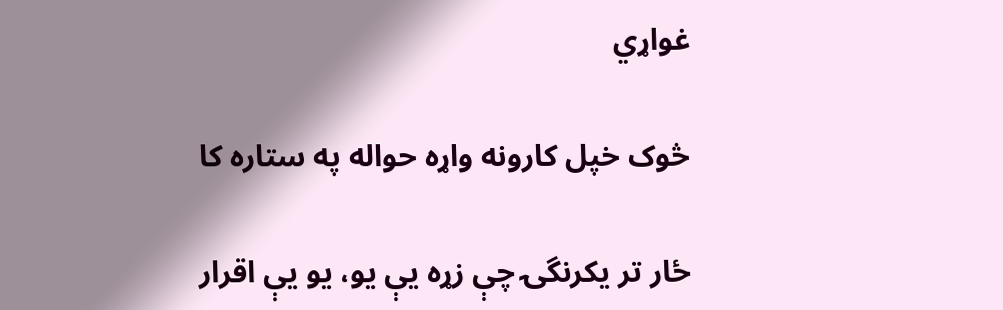غواړي

څوک خپل کارونه واړه حواله په ستاره کا

ځار تر يکرنگۍ چې زړه يې يو، يو يې اقرار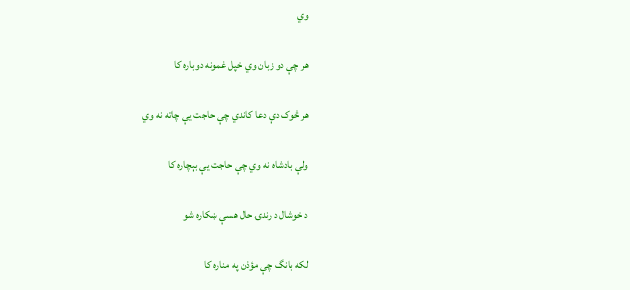وي

هر چې دو زبان وي خپل غمونه دوباره کا

هر څوک دې دعا کاندي چې حاجت يې چاته نه وي

ولې بادشاه نه وي چې حاجت يې بېچاره کا

د خوشال د رندۍ حال هسې ښکاره شو

لکه بانگ چې مؤذن په مناره کا